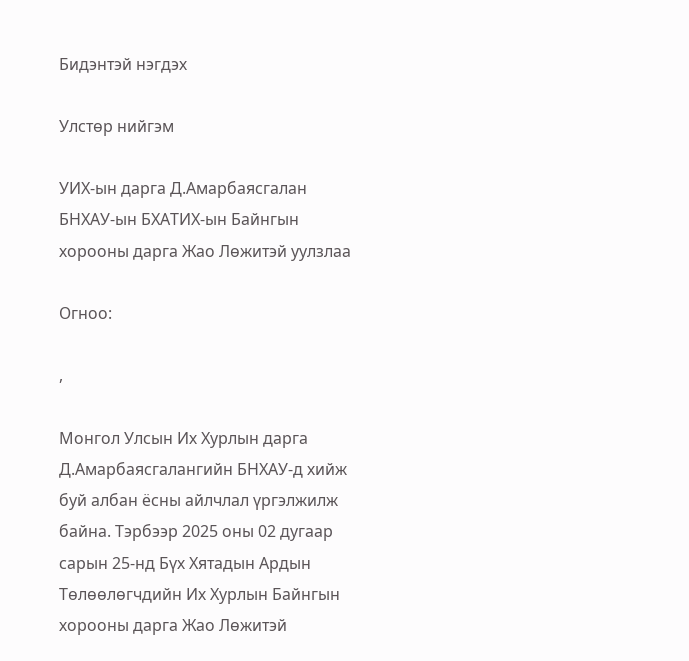Бидэнтэй нэгдэх

Улстөр нийгэм

УИХ-ын дарга Д.Амарбаясгалан БНХАУ-ын БХАТИХ-ын Байнгын хорооны дарга Жао Лөжитэй уулзлаа

Огноо:

,

Монгол Улсын Их Хурлын дарга Д.Амарбаясгалангийн БНХАУ-д хийж буй албан ёсны айлчлал үргэлжилж байна. Тэрбээр 2025 оны 02 дугаар сарын 25-нд Бүх Хятадын Ардын Төлөөлөгчдийн Их Хурлын Байнгын хорооны дарга Жао Лөжитэй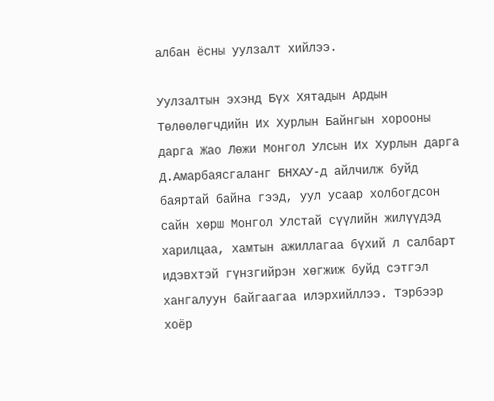албан ёсны уулзалт хийлээ.

Уулзалтын эхэнд Бүх Хятадын Ардын Төлөөлөгчдийн Их Хурлын Байнгын хорооны дарга Жао Лөжи Монгол Улсын Их Хурлын дарга Д.Амарбаясгаланг БНХАУ-д айлчилж буйд баяртай байна гээд, уул усаар холбогдсон сайн хөрш Монгол Улстай сүүлийн жилүүдэд харилцаа, хамтын ажиллагаа бүхий л салбарт идэвхтэй гүнзгийрэн хөгжиж буйд сэтгэл хангалуун байгаагаа илэрхийллээ. Тэрбээр хоёр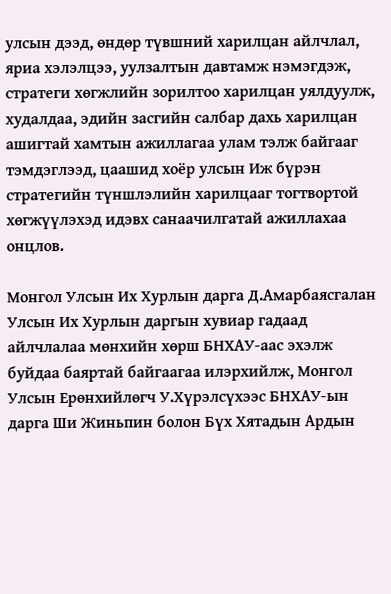улсын дээд, өндөр түвшний харилцан айлчлал, яриа хэлэлцээ, уулзалтын давтамж нэмэгдэж, стратеги хөгжлийн зорилтоо харилцан уялдуулж, худалдаа, эдийн засгийн салбар дахь харилцан ашигтай хамтын ажиллагаа улам тэлж байгааг тэмдэглээд, цаашид хоёр улсын Иж бүрэн стратегийн түншлэлийн харилцааг тогтвортой хөгжүүлэхэд идэвх санаачилгатай ажиллахаа онцлов.

Монгол Улсын Их Хурлын дарга Д.Амарбаясгалан Улсын Их Хурлын даргын хувиар гадаад айлчлалаа мөнхийн хөрш БНХАУ-аас эхэлж буйдаа баяртай байгаагаа илэрхийлж, Монгол Улсын Ерөнхийлөгч У.Хүрэлсүхээс БНХАУ-ын дарга Ши Жиньпин болон Бүх Хятадын Ардын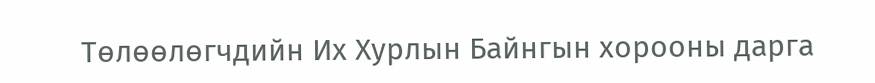Төлөөлөгчдийн Их Хурлын Байнгын хорооны дарга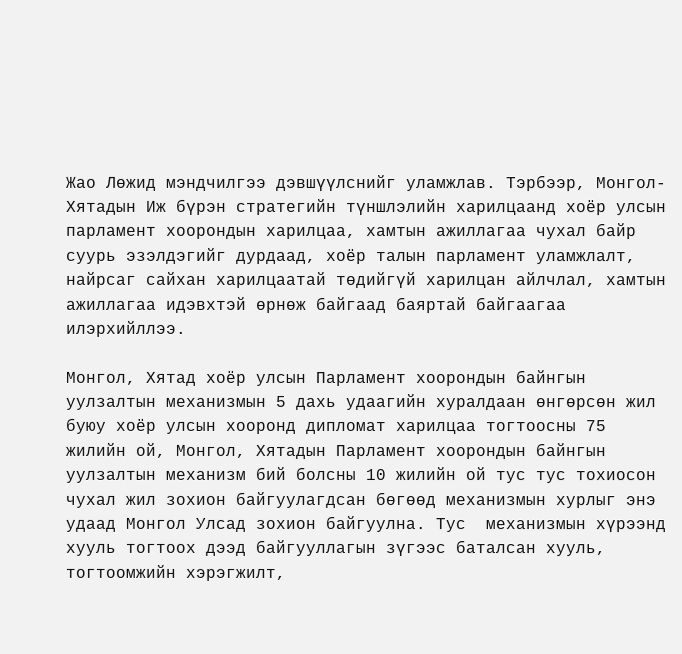Жао Лөжид мэндчилгээ дэвшүүлснийг уламжлав. Тэрбээр, Монгол-Хятадын Иж бүрэн стратегийн түншлэлийн харилцаанд хоёр улсын парламент хоорондын харилцаа, хамтын ажиллагаа чухал байр суурь эзэлдэгийг дурдаад, хоёр талын парламент уламжлалт, найрсаг сайхан харилцаатай төдийгүй харилцан айлчлал, хамтын ажиллагаа идэвхтэй өрнөж байгаад баяртай байгаагаа илэрхийллээ.

Монгол, Хятад хоёр улсын Парламент хоорондын байнгын уулзалтын механизмын 5 дахь удаагийн хуралдаан өнгөрсөн жил буюу хоёр улсын хооронд дипломат харилцаа тогтоосны 75 жилийн ой, Монгол, Хятадын Парламент хоорондын байнгын уулзалтын механизм бий болсны 10 жилийн ой тус тус тохиосон чухал жил зохион байгуулагдсан бөгөөд механизмын хурлыг энэ удаад Монгол Улсад зохион байгуулна. Тус  механизмын хүрээнд хууль тогтоох дээд байгууллагын зүгээс баталсан хууль, тогтоомжийн хэрэгжилт,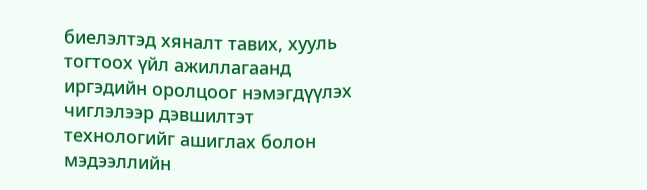биелэлтэд хяналт тавих, хууль тогтоох үйл ажиллагаанд иргэдийн оролцоог нэмэгдүүлэх чиглэлээр дэвшилтэт технологийг ашиглах болон мэдээллийн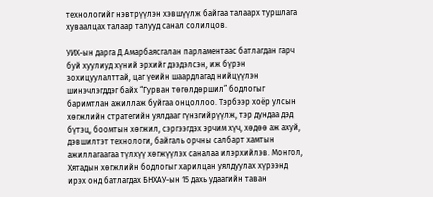технологийг нэвтрүүлэн хэвшүүлж байгаа талаарх туршлага хуваалцах талаар талууд санал солилцов.

УИХ-ын дарга Д.Амарбаясгалан парламентаас батлагдан гарч буй хуулиуд хүний эрхийг дээдэлсэн, иж бүрэн зохицуулалттай, цаг үеийн шаардлагад нийцүүлэн шинэчлэгддэг байх “Гурван төгөлдөршил” бодлогыг баримтлан ажиллаж буйгаа онцоллоо. Тэрбээр хоёр улсын хөгжлийн стратегийн уялдааг гүнзгийрүүлж, тэр дундаа дэд бүтэц, боомтын хөгжил, сэргээгдэх эрчим хүч, хөдөө аж ахуй, дэвшилтэт технологи, байгаль орчны салбарт хамтын ажиллагаагаа түлхүү хөгжүүлэх саналаа илэрхийлэв. Монгол, Хятадын хөгжлийн бодлогыг харилцан уялдуулах хүрээнд ирэх онд батлагдах БНХАУ-ын 15 дахь удаагийн таван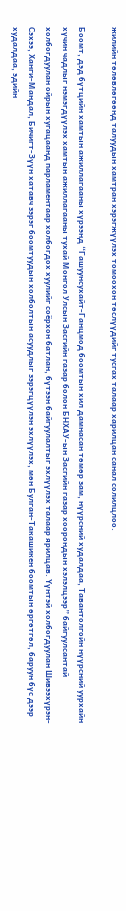жилийн төлөвлөгөөнд талуудын хамтран хэрэгжүүлэх томоохон төслүүдийг тусгах талаар харилцан санал солилцлоо.

Боомт, дэд бүтцийн хамтын ажиллагааны хүрээнд “Гашуунсухайт-Ганцмод боомтын хил дамнасан төмөр зам, нүүрсний худалдаа, Тавантолгойн нүүрсний уурхайн хүчин чадлыг нэмэгдүүлэх хамтын ажиллагааны тухай Монгол Улсын Засгийн газар болон БНХАУ-ын Засгийн газар хоорондын хэлэлцээр” байгуулсантай холбогдуулан ойрын хугацаанд парламентаар холбогдох хуулийг соёрхон батлан, бүтээн байгуулалтыг эхлүүлэх талаар ярилцав. Үүнтэй холбогдуулан Шивээхүрэн-Сэхээ, Ханги-Мандал, Бичигт-Зүүн хатавч зэрэг боомтуудын холболтын асуудлыг зэрэгцүүлэн эхлүүлэх, мөн Булган-Такашикен боомтын өргөтгөл, баруун бүс дээр худалдаа, эдийн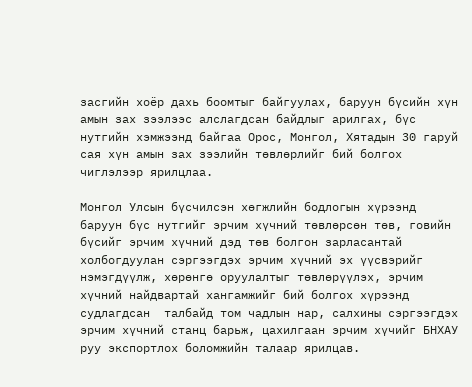засгийн хоёр дахь боомтыг байгуулах, баруун бүсийн хүн амын зах зээлээс алслагдсан байдлыг арилгах, бүс нутгийн хэмжээнд байгаа Орос, Монгол, Хятадын 30 гаруй сая хүн амын зах зээлийн төвлөрлийг бий болгох чиглэлээр ярилцлаа.

Монгол Улсын бүсчилсэн хөгжлийн бодлогын хүрээнд баруун бүс нутгийг эрчим хүчний төвлөрсөн төв, говийн бүсийг эрчим хүчний дэд төв болгон зарласантай холбогдуулан сэргээгдэх эрчим хүчний эх үүсвэрийг нэмэгдүүлж, хөрөнгө оруулалтыг төвлөрүүлэх, эрчим хүчний найдвартай хангамжийг бий болгох хүрээнд судлагдсан  талбайд том чадлын нар, салхины сэргээгдэх эрчим хүчний станц барьж, цахилгаан эрчим хүчийг БНХАУ руу экспортлох боломжийн талаар ярилцав.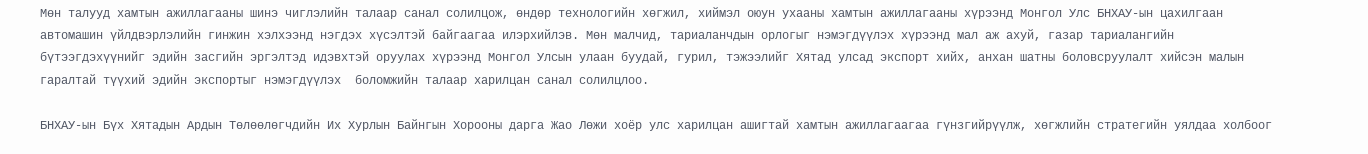Мөн талууд хамтын ажиллагааны шинэ чиглэлийн талаар санал солилцож, өндөр технологийн хөгжил, хиймэл оюун ухааны хамтын ажиллагааны хүрээнд Монгол Улс БНХАУ-ын цахилгаан автомашин үйлдвэрлэлийн гинжин хэлхээнд нэгдэх хүсэлтэй байгаагаа илэрхийлэв. Мөн малчид, тариаланчдын орлогыг нэмэгдүүлэх хүрээнд мал аж ахуй, газар тариалангийн бүтээгдэхүүнийг эдийн засгийн эргэлтэд идэвхтэй оруулах хүрээнд Монгол Улсын улаан буудай, гурил, тэжээлийг Хятад улсад экспорт хийх, анхан шатны боловсруулалт хийсэн малын гаралтай түүхий эдийн экспортыг нэмэгдүүлэх  боломжийн талаар харилцан санал солилцлоо.

БНХАУ-ын Бүх Хятадын Ардын Төлөөлөгчдийн Их Хурлын Байнгын Хорооны дарга Жао Лөжи хоёр улс харилцан ашигтай хамтын ажиллагаагаа гүнзгийрүүлж, хөгжлийн стратегийн уялдаа холбоог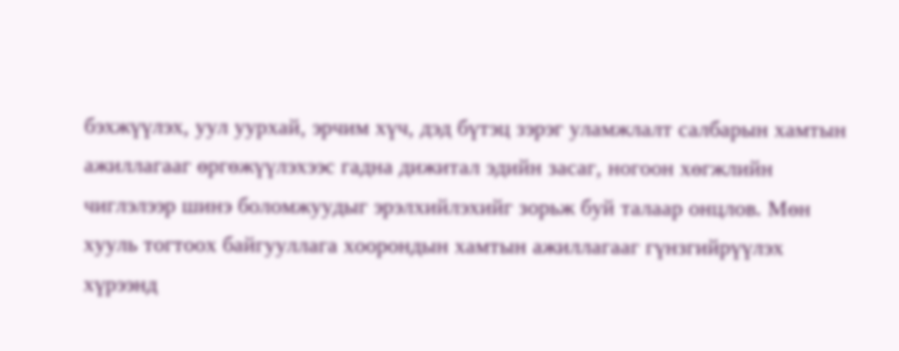бэхжүүлэх, уул уурхай, эрчим хүч, дэд бүтэц зэрэг уламжлалт салбарын хамтын ажиллагааг өргөжүүлэхээс гадна дижитал эдийн засаг, ногоон хөгжлийн чиглэлээр шинэ боломжуудыг эрэлхийлэхийг зорьж буй талаар онцлов. Мөн хууль тогтоох байгууллага хоорондын хамтын ажиллагааг гүнзгийрүүлэх хүрээнд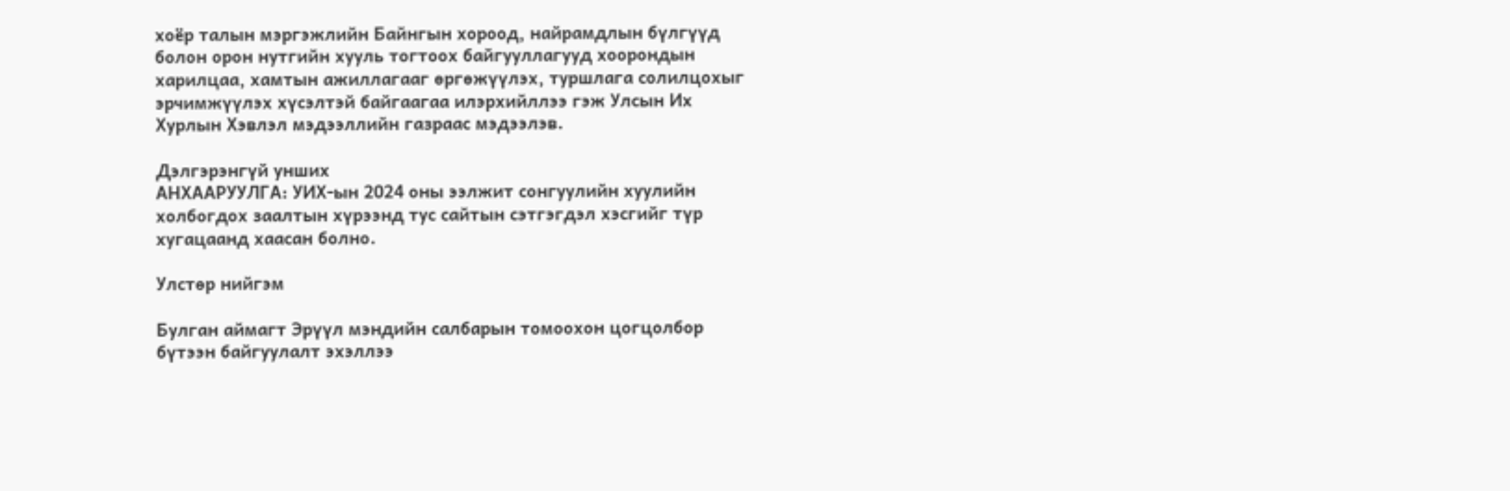хоёр талын мэргэжлийн Байнгын хороод, найрамдлын бүлгүүд болон орон нутгийн хууль тогтоох байгууллагууд хоорондын харилцаа, хамтын ажиллагааг өргөжүүлэх, туршлага солилцохыг эрчимжүүлэх хүсэлтэй байгаагаа илэрхийллээ гэж Улсын Их Хурлын Хэвлэл мэдээллийн газраас мэдээлэв.

Дэлгэрэнгүй унших
АНХААРУУЛГА: УИХ-ын 2024 оны ээлжит сонгуулийн хуулийн холбогдох заалтын хүрээнд тус сайтын сэтгэгдэл хэсгийг түр хугацаанд хаасан болно.

Улстөр нийгэм

Булган аймагт Эрүүл мэндийн салбарын томоохон цогцолбор бүтээн байгуулалт эхэллээ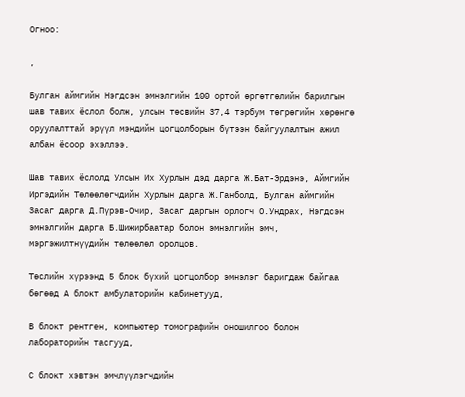Огноо:

,

Булган аймгийн Нэгдсэн эмнэлгийн 100 ортой өргөтгөлийн барилгын шав тавих ёслол болж, улсын төсвийн 37,4 тэрбум төгрөгийн хөрөнгө оруулалттай эрүүл мэндийн цогцолборын бүтээн байгуулалтын ажил албан ёсоор эхэллээ.

Шав тавих ёслолд Улсын Их Хурлын дэд дарга Ж.Бат-Эрдэнэ, Аймгийн Иргэдийн Төлөөлөгчдийн Хурлын дарга Ж.Ганболд, Булган аймгийн Засаг дарга Д.Пүрэв-Очир, Засаг даргын орлогч О.Ундрах, Нэгдсэн эмнэлгийн дарга Б.Шижирбаатар болон эмнэлгийн эмч, мэргэжилтнүүдийн төлөөлөл оролцов.

Төслийн хүрээнд 5 блок бүхий цогцолбор эмнэлэг баригдаж байгаа бөгөөд А блокт амбулаторийн кабинетууд,

В блокт рентген, компьютер томографийн оношилгоо болон лабораторийн тасгууд,

С блокт хэвтэн эмчлүүлэгчдийн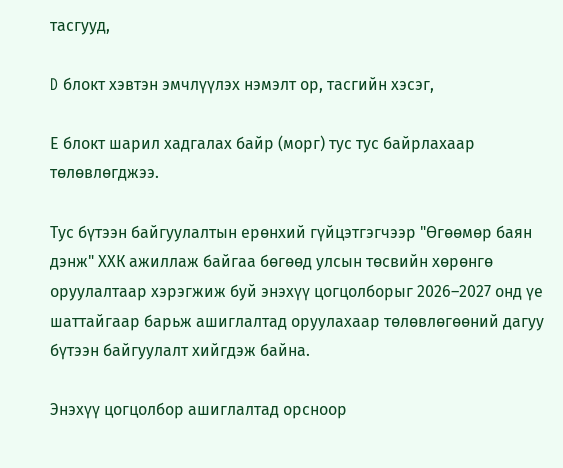тасгууд,

D блокт хэвтэн эмчлүүлэх нэмэлт ор, тасгийн хэсэг,

Е блокт шарил хадгалах байр (морг) тус тус байрлахаар төлөвлөгджээ.

Тус бүтээн байгуулалтын ерөнхий гүйцэтгэгчээр "Өгөөмөр баян дэнж" ХХК ажиллаж байгаа бөгөөд улсын төсвийн хөрөнгө оруулалтаар хэрэгжиж буй энэхүү цогцолборыг 2026–2027 онд үе шаттайгаар барьж ашиглалтад оруулахаар төлөвлөгөөний дагуу бүтээн байгуулалт хийгдэж байна.

Энэхүү цогцолбор ашиглалтад орсноор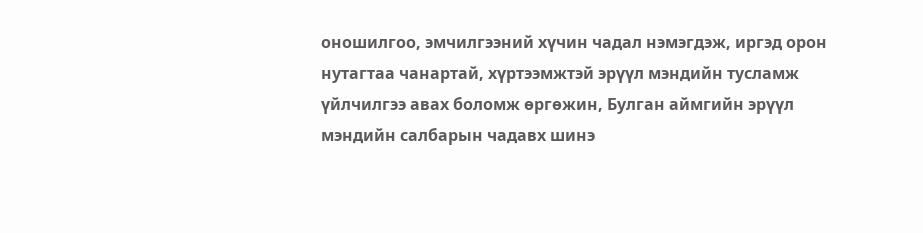оношилгоо, эмчилгээний хүчин чадал нэмэгдэж, иргэд орон нутагтаа чанартай, хүртээмжтэй эрүүл мэндийн тусламж үйлчилгээ авах боломж өргөжин, Булган аймгийн эрүүл мэндийн салбарын чадавх шинэ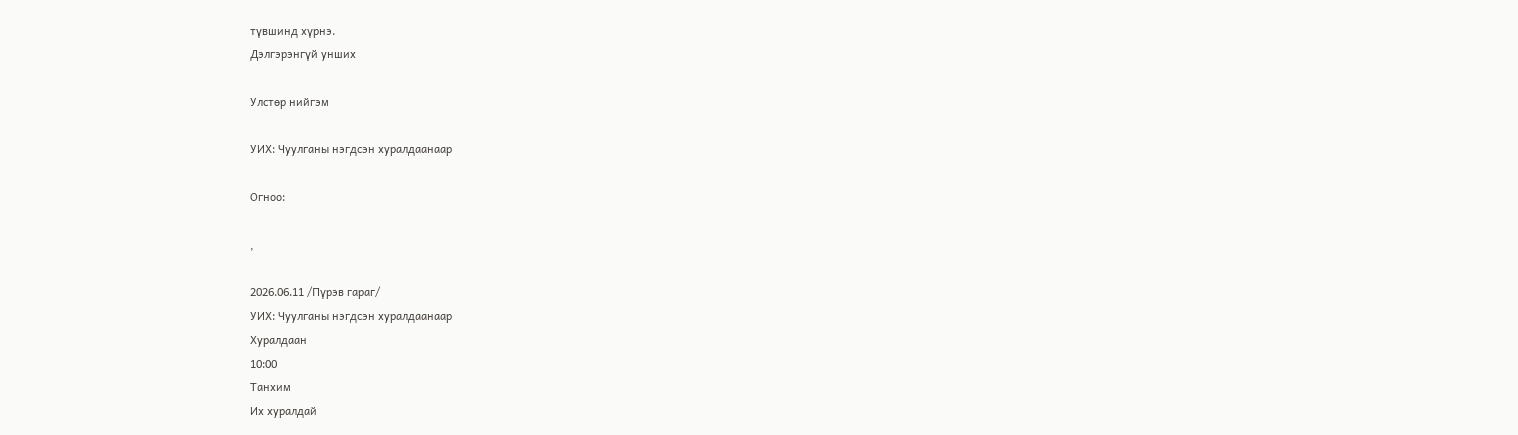түвшинд хүрнэ.
Дэлгэрэнгүй унших

Улстөр нийгэм

УИХ: Чуулганы нэгдсэн хуралдаанаар

Огноо:

,

2026.06.11 /Пүрэв гараг/
УИХ: Чуулганы нэгдсэн хуралдаанаар
Хуралдаан
10:00
Танхим
Их хуралдай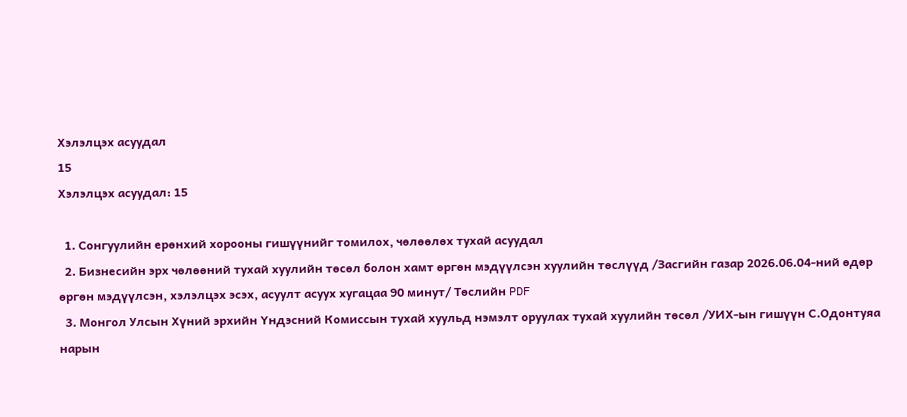Хэлэлцэх асуудал
15
Хэлэлцэх асуудал: 15

  1. Сонгуулийн ерөнхий хорооны гишүүнийг томилох, чөлөөлөх тухай асуудал
  2. Бизнесийн эрх чөлөөний тухай хуулийн төсөл болон хамт өргөн мэдүүлсэн хуулийн төслүүд /Засгийн газар 2026.06.04-ний өдөр өргөн мэдүүлсэн, хэлэлцэх эсэх, асуулт асуух хугацаа 90 минут/ Төслийн PDF
  3. Монгол Улсын Хүний эрхийн Үндэсний Комиссын тухай хуульд нэмэлт оруулах тухай хуулийн төсөл /УИХ-ын гишүүн С.Одонтуяа нарын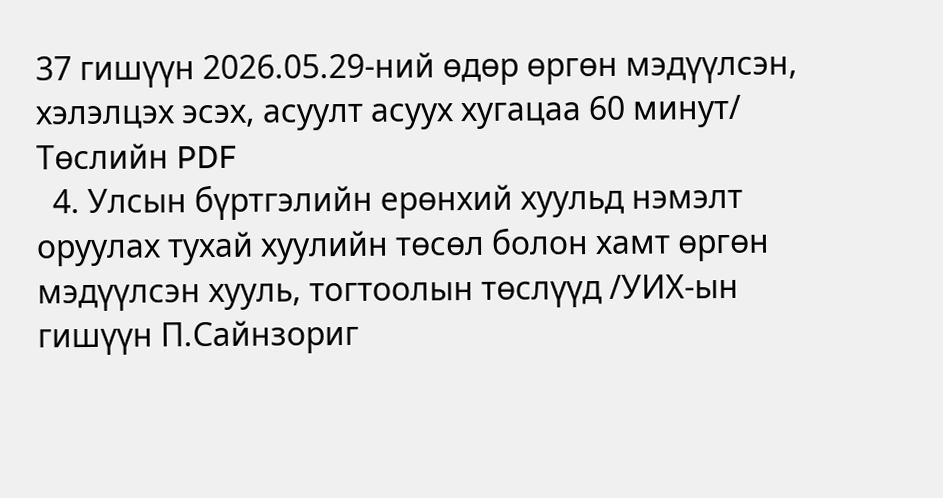37 гишүүн 2026.05.29-ний өдөр өргөн мэдүүлсэн, хэлэлцэх эсэх, асуулт асуух хугацаа 60 минут/ Төслийн PDF
  4. Улсын бүртгэлийн ерөнхий хуульд нэмэлт оруулах тухай хуулийн төсөл болон хамт өргөн мэдүүлсэн хууль, тогтоолын төслүүд /УИХ-ын гишүүн П.Сайнзориг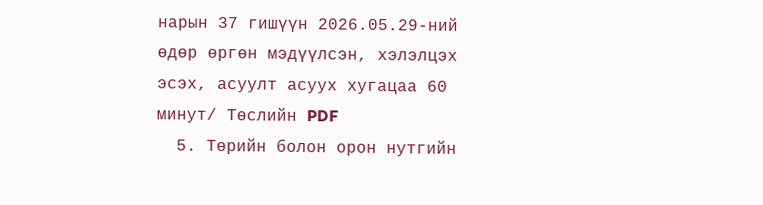нарын 37 гишүүн 2026.05.29-ний өдөр өргөн мэдүүлсэн, хэлэлцэх эсэх, асуулт асуух хугацаа 60 минут/ Төслийн PDF
  5. Төрийн болон орон нутгийн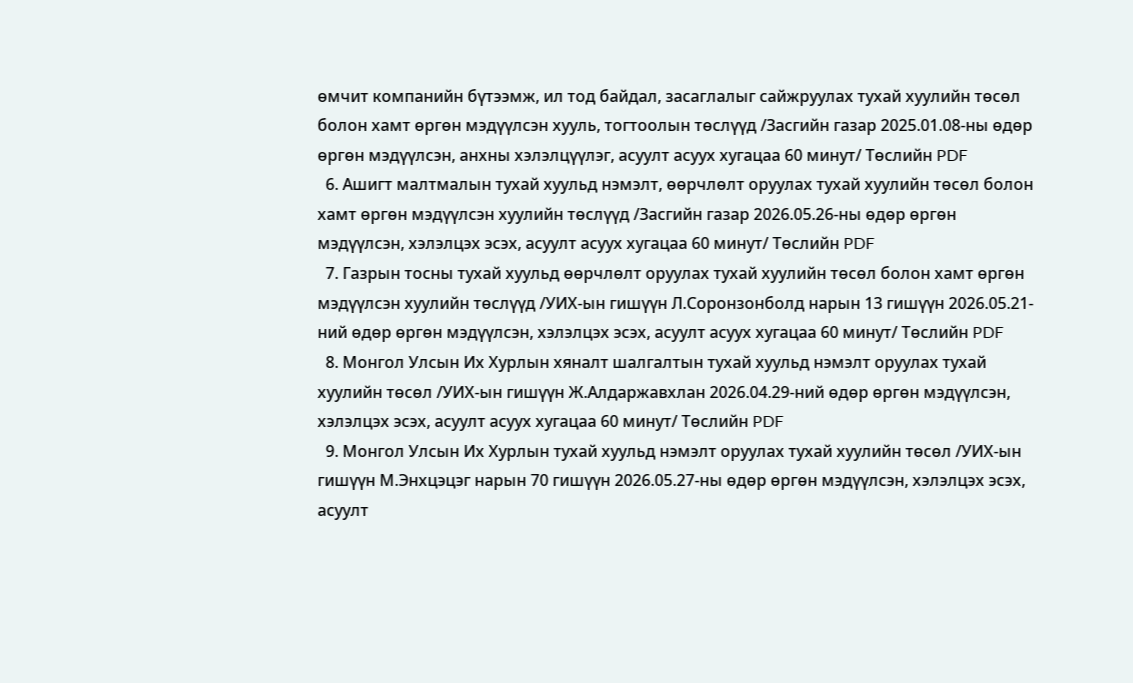өмчит компанийн бүтээмж, ил тод байдал, засаглалыг сайжруулах тухай хуулийн төсөл болон хамт өргөн мэдүүлсэн хууль, тогтоолын төслүүд /Засгийн газар 2025.01.08-ны өдөр өргөн мэдүүлсэн, анхны хэлэлцүүлэг, асуулт асуух хугацаа 60 минут/ Төслийн PDF
  6. Ашигт малтмалын тухай хуульд нэмэлт, өөрчлөлт оруулах тухай хуулийн төсөл болон хамт өргөн мэдүүлсэн хуулийн төслүүд /Засгийн газар 2026.05.26-ны өдөр өргөн мэдүүлсэн, хэлэлцэх эсэх, асуулт асуух хугацаа 60 минут/ Төслийн PDF
  7. Газрын тосны тухай хуульд өөрчлөлт оруулах тухай хуулийн төсөл болон хамт өргөн мэдүүлсэн хуулийн төслүүд /УИХ-ын гишүүн Л.Соронзонболд нарын 13 гишүүн 2026.05.21-ний өдөр өргөн мэдүүлсэн, хэлэлцэх эсэх, асуулт асуух хугацаа 60 минут/ Төслийн PDF
  8. Монгол Улсын Их Хурлын хяналт шалгалтын тухай хуульд нэмэлт оруулах тухай хуулийн төсөл /УИХ-ын гишүүн Ж.Алдаржавхлан 2026.04.29-ний өдөр өргөн мэдүүлсэн, хэлэлцэх эсэх, асуулт асуух хугацаа 60 минут/ Төслийн PDF
  9. Монгол Улсын Их Хурлын тухай хуульд нэмэлт оруулах тухай хуулийн төсөл /УИХ-ын гишүүн М.Энхцэцэг нарын 70 гишүүн 2026.05.27-ны өдөр өргөн мэдүүлсэн, хэлэлцэх эсэх, асуулт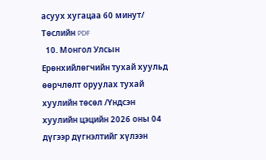асуух хугацаа 60 минут/ Төслийн PDF
  10. Монгол Улсын Ерөнхийлөгчийн тухай хуульд өөрчлөлт оруулах тухай хуулийн төсөл /Үндсэн хуулийн цэцийн 2026 оны 04 дүгээр дүгнэлтийг хүлээн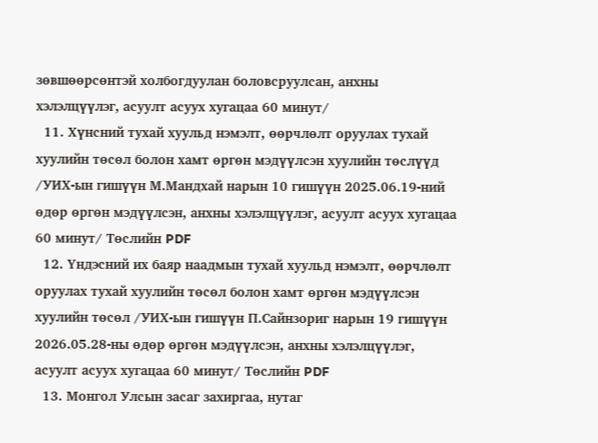зөвшөөрсөнтэй холбогдуулан боловсруулсан, анхны хэлэлцүүлэг, асуулт асуух хугацаа 60 минут/
  11. Хүнсний тухай хуульд нэмэлт, өөрчлөлт оруулах тухай хуулийн төсөл болон хамт өргөн мэдүүлсэн хуулийн төслүүд /УИХ-ын гишүүн М.Мандхай нарын 10 гишүүн 2025.06.19-ний өдөр өргөн мэдүүлсэн, анхны хэлэлцүүлэг, асуулт асуух хугацаа 60 минут/ Төслийн PDF
  12. Үндэсний их баяр наадмын тухай хуульд нэмэлт, өөрчлөлт оруулах тухай хуулийн төсөл болон хамт өргөн мэдүүлсэн хуулийн төсөл /УИХ-ын гишүүн П.Сайнзориг нарын 19 гишүүн 2026.05.28-ны өдөр өргөн мэдүүлсэн, анхны хэлэлцүүлэг, асуулт асуух хугацаа 60 минут/ Төслийн PDF
  13. Монгол Улсын засаг захиргаа, нутаг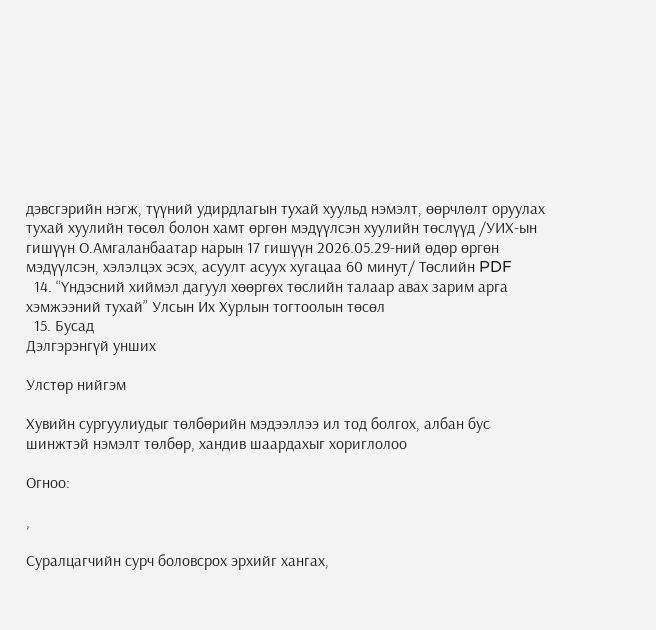дэвсгэрийн нэгж, түүний удирдлагын тухай хуульд нэмэлт, өөрчлөлт оруулах тухай хуулийн төсөл болон хамт өргөн мэдүүлсэн хуулийн төслүүд /УИХ-ын гишүүн О.Амгаланбаатар нарын 17 гишүүн 2026.05.29-ний өдөр өргөн мэдүүлсэн, хэлэлцэх эсэх, асуулт асуух хугацаа 60 минут/ Төслийн PDF
  14. “Үндэсний хиймэл дагуул хөөргөх төслийн талаар авах зарим арга хэмжээний тухай” Улсын Их Хурлын тогтоолын төсөл
  15. Бусад
Дэлгэрэнгүй унших

Улстөр нийгэм

Хувийн сургуулиудыг төлбөрийн мэдээллээ ил тод болгох, албан бус шинжтэй нэмэлт төлбөр, хандив шаардахыг хориглолоо

Огноо:

,

Суралцагчийн сурч боловсрох эрхийг хангах,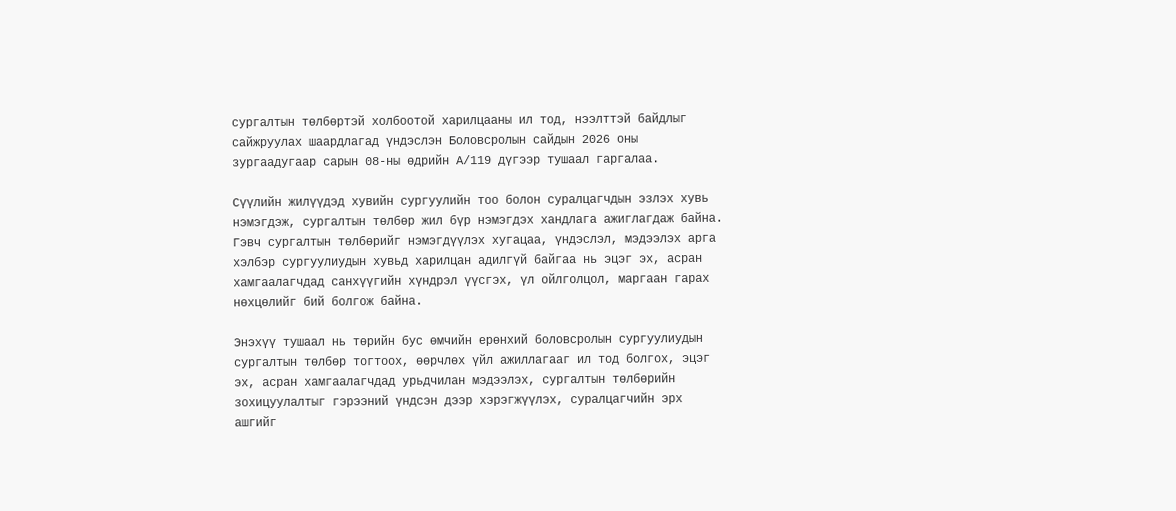сургалтын төлбөртэй холбоотой харилцааны ил тод, нээлттэй байдлыг сайжруулах шаардлагад үндэслэн Боловсролын сайдын 2026 оны зургаадугаар сарын 08-ны өдрийн А/119 дүгээр тушаал гаргалаа.

Сүүлийн жилүүдэд хувийн сургуулийн тоо болон суралцагчдын эзлэх хувь нэмэгдэж, сургалтын төлбөр жил бүр нэмэгдэх хандлага ажиглагдаж байна. Гэвч сургалтын төлбөрийг нэмэгдүүлэх хугацаа, үндэслэл, мэдээлэх арга хэлбэр сургуулиудын хувьд харилцан адилгүй байгаа нь эцэг эх, асран хамгаалагчдад санхүүгийн хүндрэл үүсгэх, үл ойлголцол, маргаан гарах нөхцөлийг бий болгож байна.

Энэхүү тушаал нь төрийн бус өмчийн ерөнхий боловсролын сургуулиудын сургалтын төлбөр тогтоох, өөрчлөх үйл ажиллагааг ил тод болгох, эцэг эх, асран хамгаалагчдад урьдчилан мэдээлэх, сургалтын төлбөрийн зохицуулалтыг гэрээний үндсэн дээр хэрэгжүүлэх, суралцагчийн эрх ашгийг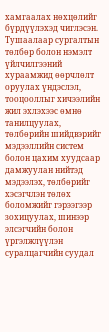хамгаалах нөхцөлийг бүрдүүлэхэд чиглэсэн.
Тушаалаар сургалтын төлбөр болон нэмэлт үйлчилгээний хураамжид өөрчлөлт оруулах үндэслэл, тооцооллыг хичээлийн жил эхлэхээс өмнө танилцуулах, төлбөрийн шийдвэрийг мэдээллийн систем болон цахим хуудсаар дамжуулан нийтэд мэдээлэх, төлбөрийг хэсэгчлэн төлөх боломжийг гэрээгээр зохицуулах, шинээр элсэгчийн болон үргэлжлүүлэн суралцагчийн суудал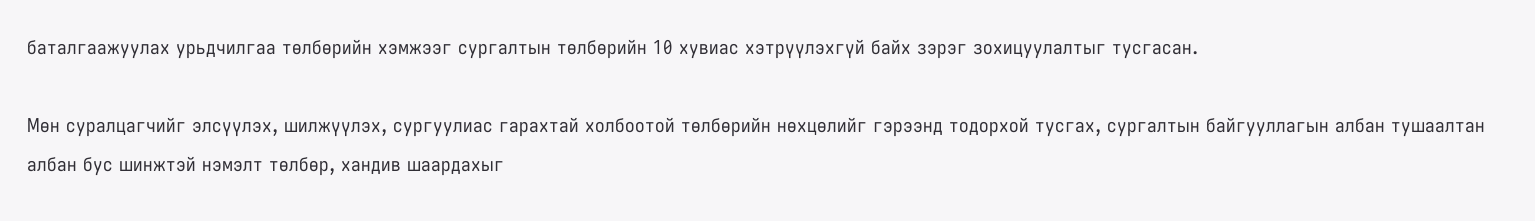баталгаажуулах урьдчилгаа төлбөрийн хэмжээг сургалтын төлбөрийн 10 хувиас хэтрүүлэхгүй байх зэрэг зохицуулалтыг тусгасан.

Мөн суралцагчийг элсүүлэх, шилжүүлэх, сургуулиас гарахтай холбоотой төлбөрийн нөхцөлийг гэрээнд тодорхой тусгах, сургалтын байгууллагын албан тушаалтан албан бус шинжтэй нэмэлт төлбөр, хандив шаардахыг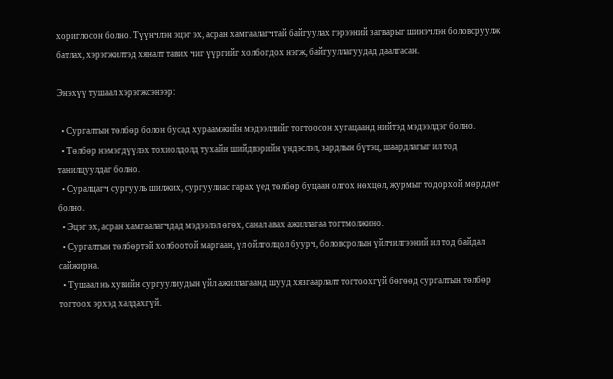хориглосон болно. Түүнчлэн эцэг эх, асран хамгаалагчтай байгуулах гэрээний загварыг шинэчлэн боловсруулж батлах, хэрэгжилтэд хяналт тавих чиг үүргийг холбогдох нэгж, байгууллагуудад даалгасан.

Энэхүү тушаал хэрэгжсэнээр:

  • Сургалтын төлбөр болон бусад хураамжийн мэдээллийг тогтоосон хугацаанд нийтэд мэдээлдэг болно.
  • Төлбөр нэмэгдүүлэх тохиолдолд тухайн шийдвэрийн үндэслэл, зардлын бүтэц, шаардлагыг ил тод танилцуулдаг болно.
  • Суралцагч сургууль шилжих, сургуулиас гарах үед төлбөр буцаан олгох нөхцөл, журмыг тодорхой мөрддөг болно.
  • Эцэг эх, асран хамгаалагчдад мэдээлэл өгөх, санал авах ажиллагаа тогтмолжино.
  • Сургалтын төлбөртэй холбоотой маргаан, үл ойлголцол буурч, боловсролын үйлчилгээний ил тод байдал сайжирна.
  • Тушаал нь хувийн сургуулиудын үйл ажиллагаанд шууд хязгаарлалт тогтоохгүй бөгөөд сургалтын төлбөр тогтоох эрхэд халдахгүй.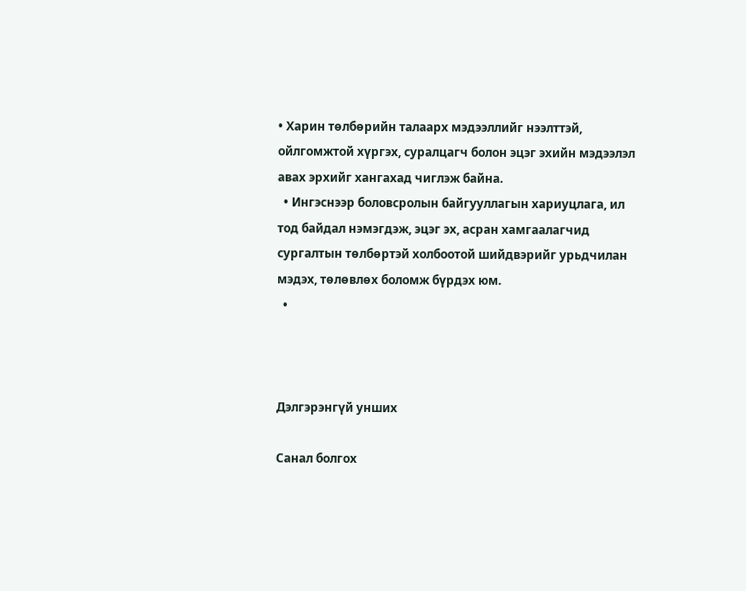• Харин төлбөрийн талаарх мэдээллийг нээлттэй, ойлгомжтой хүргэх, суралцагч болон эцэг эхийн мэдээлэл авах эрхийг хангахад чиглэж байна.
  • Ингэснээр боловсролын байгууллагын хариуцлага, ил тод байдал нэмэгдэж, эцэг эх, асран хамгаалагчид сургалтын төлбөртэй холбоотой шийдвэрийг урьдчилан мэдэх, төлөвлөх боломж бүрдэх юм.
  •



Дэлгэрэнгүй унших

Санал болгох